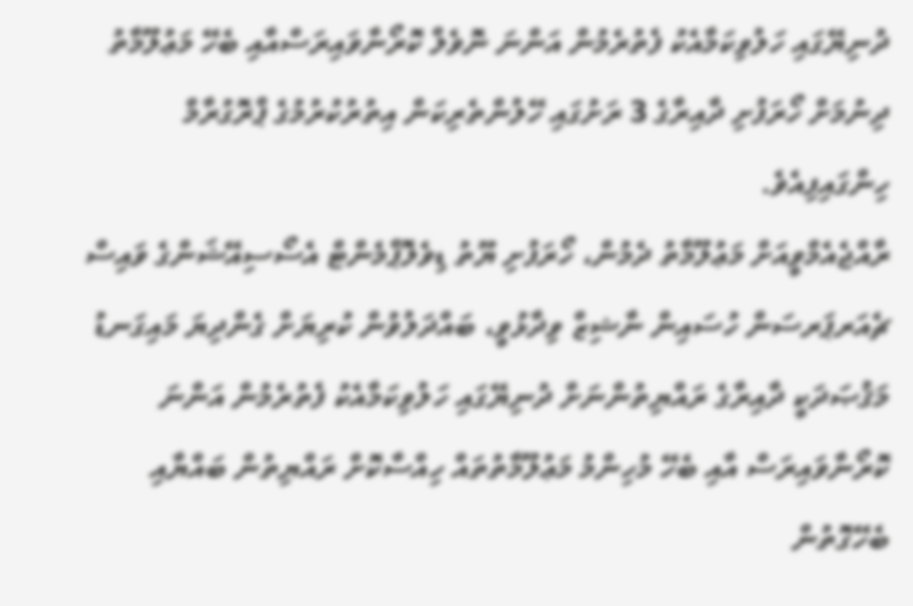ދުނިޔޭގައި ހަލުވިކަމާއެކު ފެތުރެމުން އަންނަ ނޮވެލް ކޮރޯނާވައިރަސްއާއި ބެހޭ މަޢުލޫމާތު ދިނުމަށް ހޯރަފުށި ދާއިރާގެ 3 ރަށުގައި ހޭލުންތެރިކަން އިތުރުކުރުމުގެ ޕްރޮގުރާމް ހިންގައިފިއެވެ.
ރާއްޖެއެމްވީއަށް މަޢުލޫމާތު ދެމުން، ހޯރަފުށި ޔޫތު ޑިވެލޮޕްމެންޓް އެސޯސިއޭޝަންގެ ވައިސް ޗެއަރޕަރސަން ހުސައިން ނާޝިޒް ވިދާޅުވީ، ބައްދަލުވުން ކުރިޔަށް ގެންދިޔަ މައިގަނޑު މަޤުޞަދަކީ ދާއިރާގެ ރައްޔިތުންނަށް ދުނިޔޭގައި ހަލުވިކަމާއެކު ފެތުރެމުން އަންނަ ކޮރޯނާވައިރަސް އާއި ބެހޭ މުހިންމު މަޢުލޫމާތުތައް ހިއްސާކޮށް ރައްޔިތުން ބައްޔާއި ބެހޭގޮތުން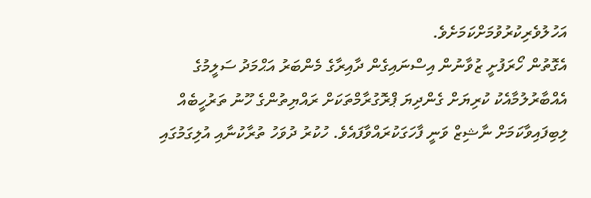އަހުލުވެރިކުރުވުމަށްކަމަށެވެ.
އެގޮތުން ހޯރަފުށީ ޒުވާނުން އިސްނައިގެން ދާއިރާގެ މެންބަރު އަޙްމަދު ސަލީމުގެ އެއްބާރުލުމާއެކު ކުރިޔަށް ގެންދިޔަ ޕްރޮގުރާމްތަކަށް ރައްޔިތުންގެ ހޫނު ތަރުހީބެއް ލިބިފައިވާކަމަށް ނާޝިޒް ވަނީ ފާހަގަކުރައްވާފައެވެ. ހުކުރު ދުވަހު ތުރާކުނާއި އުލިގަމުގައި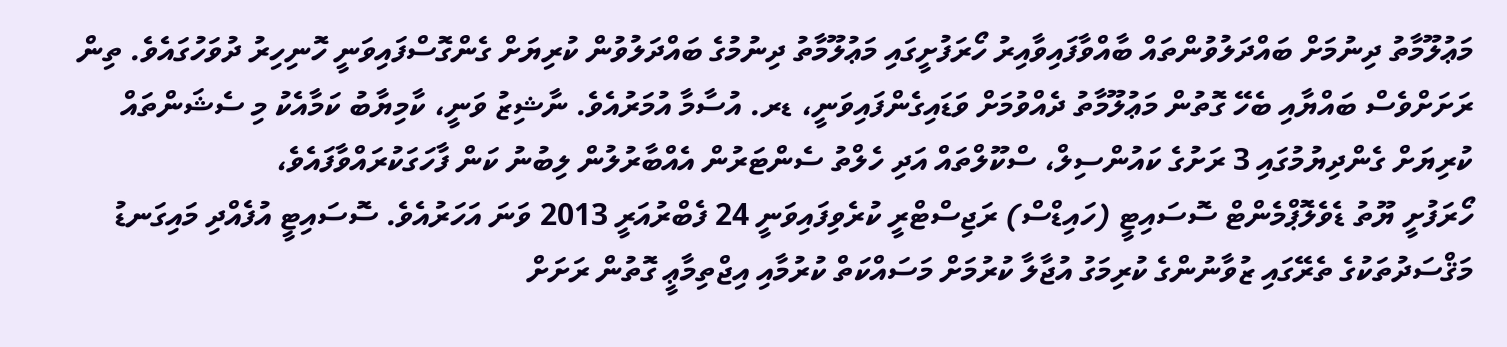މަޢުލޫމާތު ދިނުމަށް ބައްދަލުވުންތައް ބާއްވާފައިވާއިރު ހޯރަފުށީގައި މަޢުލޫމާތު ދިނުމުގެ ބައްދަލުވުން ކުރިޔަށް ގެންގޮސްފައިވަނީ ހޮނިހިރު ދުވަހުގައެވެ. ތިން ރަށަށްވެސް ބައްޔާއި ބެހޭ ގޮތުން މަޢުލޫމާތު ދެއްވުމަށް ވަޑައިގެންފައިވަނީ، ޑރ. އުސާމާ އުމަރުއެވެ. ނާޝިޒު ވަނީ، ކާމިޔާބު ކަމާއެކު މި ސެޝަންތައް ކުރިޔަށް ގެންދިޔުމުގައި 3 ރަށުގެ ކައުންސިލް، ސްކޫލްތައް އަދި ހެލްތު ސެންޓަރުން އެއްބާރުލުން ލިބުނު ކަން ފާހަގަކުރައްވާފައެވެ،
ހޯރަފުށީ ޔޫތު ޑެވެލޮޕްމެންޓް ސޮސައިޓީ (ހައިޑްސް) ރަޖިސްޓްރީ ކުރެވިފައިވަނީ 24 ފެބްރުއަރީ 2013 ވަނަ އަހަރުއެވެ. ސޮސައިޓީ އުފެއްދި މައިގަނޑު މަޤްސަދުތަކުގެ ތެރޭގައި ޒުވާނުންގެ ކުރިމަގު އުޖާލާ ކުރުމަށް މަސައްކަތް ކުރުމާއި އިޖްތިމާޢީ ގޮތުން ރަށަށް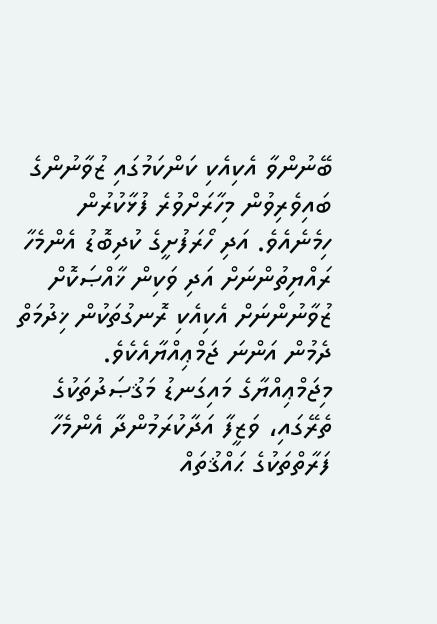ބޭނުންވާ އެކިއެކި ކަންކަމުގައި ޒުވާނުންގެ ބައިވެރިވުން މިހާރަށްވުރެ ފުޅާކުރުން ހިމެނެއެވެ. އަދި ހޯރަފުށީގެ ކުދިބޮޑު އެންމެހާ ރައްޔިތުންނަށް އަދި ވަކިން ޚާއްޞަކޮށް ޒުވާނުންނަށް އެކިއެކި ރޮނގުތަކުން ޚިދުމަތް ދެމުން އަންނަ ޖަމްޢިއްޔާއެކެވެ.
މިޖަމްޢިއްޔާގެ މައިގަނޑު މަޤުޞަދުތަކުގެ ތެރޭގައި، ވަޒީފާ އަދާކުރަމުންދާ އެންމެހާ ފަރާތްތަކުގެ ޙައްޤުތައް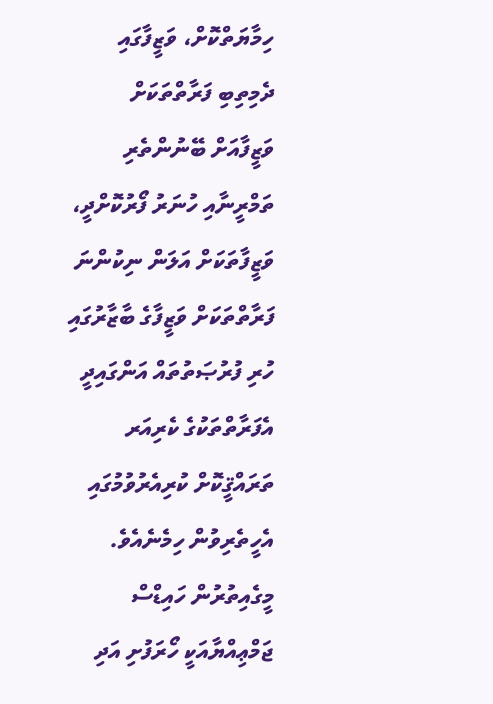ހިމާޔަތްކޮށް، ވަޒީފާގައި ދެމިތިބި ފަރާތްތަކަށް ވަޒީފާއަށް ބޭނުންތެރި ތަމްރީނާއި ހުނަރު ފޯރުކޮށްދީ، ވަޒީފާތަކަށް އަލަން ނިކުންނަ ފަރާތްތަކަށް ވަޒީފާގެ ބާޒާރުގައި ހުރި ފުރުޞަތުތައް އަންގައިދީ އެފަރާތްތަކުގެ ކެރިއަރ ތަރައްޤީކޮށް ކުރިއެރުވުމުގައި އެހީތެރިވުން ހިމެނެއެވެ. މީގެއިތުރުން ހައިޑްސް ޖަމްޢިއްޔާއަކީ ހޯރަފުށި އަދި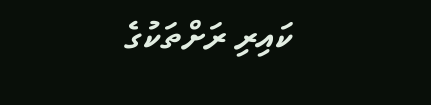ކައިރި ރަށްތަކުގެ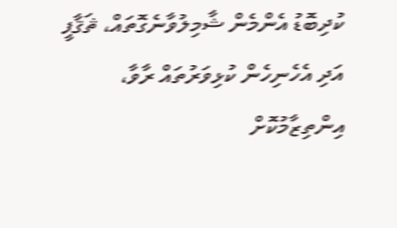ކުދިބޮޑު އެންމެން ޝާމިލުވާނެގޮތައް، ޘަޤާފީ އަދި އެހެނިހެން ކުޅިވަރުތައް ރާވާ، އިންތިޒާމުކޮށް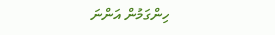ހިންގަމުން އަންނަ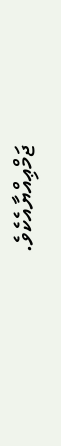ޖަމްޢިއްޔާއެކެވެ.